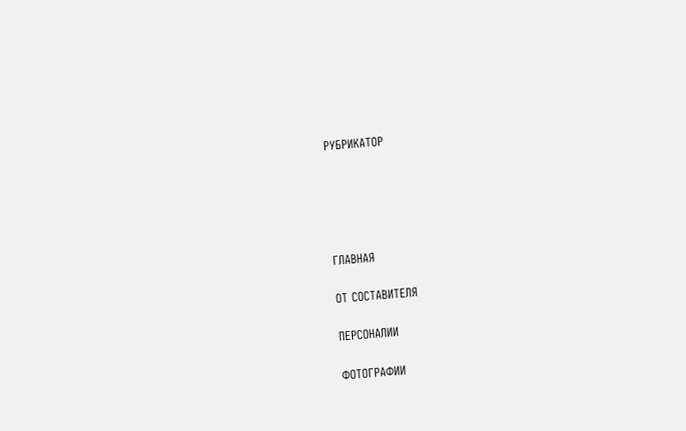РУБРИКАТОР





ГЛАВНАЯ

ОТ СОСТАВИТЕЛЯ

ПЕРСОНАЛИИ

ФОТОГРАФИИ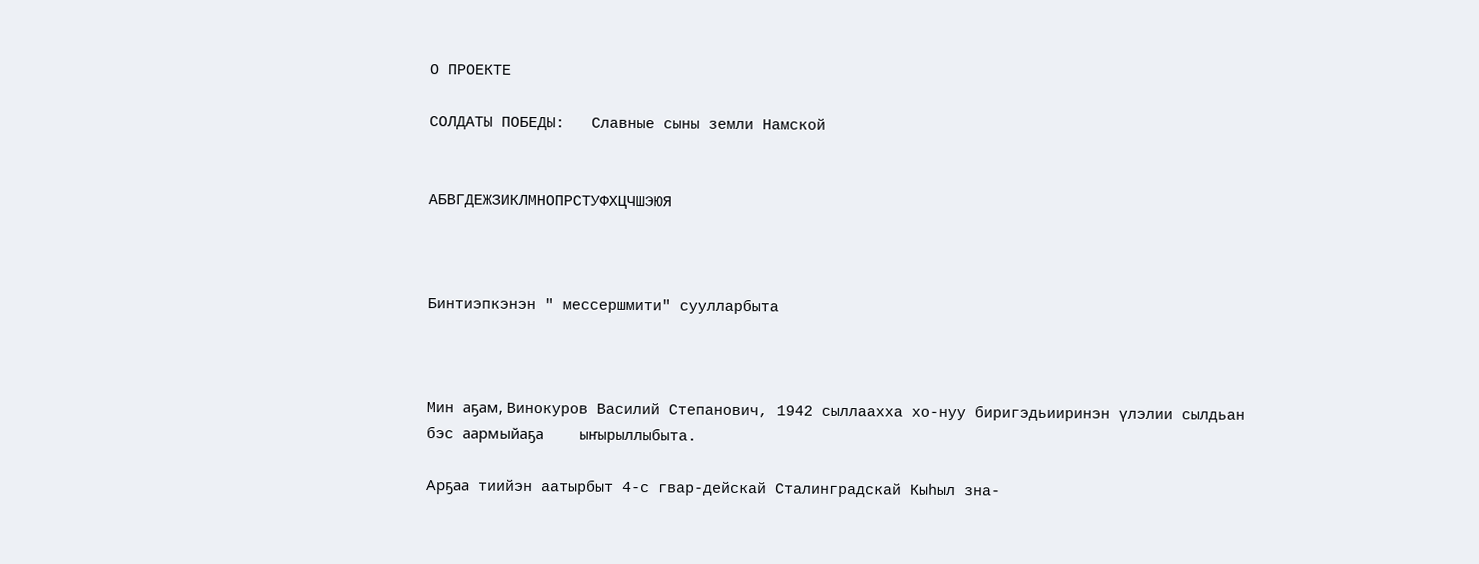О ПРОЕКТЕ

СОЛДАТЫ ПОБЕДЫ:   Славные сыны земли Намской


АБВГДЕЖЗИКЛМНОПРСТУФХЦЧШЭЮЯ



Бинтиэпкэнэн " мессершмити" суулларбыта



Мин аҕам, Винокуров Василий Степанович, 1942 сыллаахха хо-нуу биригэдьииринэн үлэлии сылдьан бэс аармыйаҕа    ыҥырыллыбыта.

Арҕаа тиийэн аатырбыт 4-с гвар-дейскай Сталинградскай Кыһыл зна-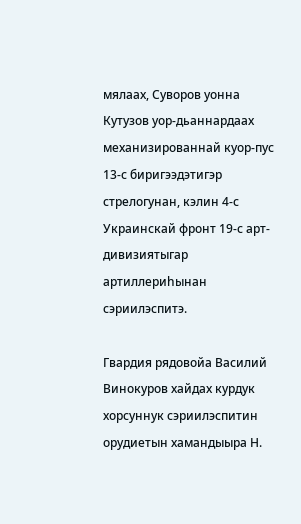мялаах, Суворов уонна Кутузов уор-дьаннардаах механизированнай куор-пус 13-с биригээдэтигэр стрелогунан, кэлин 4-с Украинскай фронт 19-с арт-дивизиятыгар артиллериһынан сэриилэспитэ.

Гвардия рядовойа Василий Винокуров хайдах курдук хорсуннук сэриилэспитин орудиетын хамандыыра Н.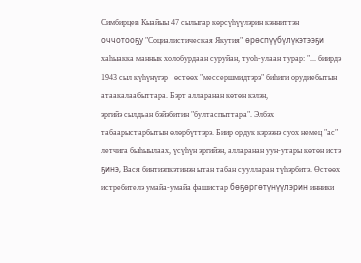Симбирцев Кыайыы 47 сылыгар көрсүһүүлэрин кэнниттэн оччотооҕу "Социалистическая Якутия" өрөспүүбүлүкэтээҕи хаһыакка маннык холобурдаан суруйан, туоһ-улаан турар: "... биирдэ 1943 сыл күһүнүгэр   өстөөх "мессершмидтэрэ" биһиги орудиебытын атаакалаабыттара. Бэрт алларанан көтөн кэлэн,
эргийэ сылдьан бэйэбитин "бултаспыттара". Элбэх табаарыстарбытын өлөрбүттэрэ. Биир ордук кэрээнэ суох немец "ас" летчига быһыылаах, үсүһүн эргийэн, алларанан уун-утары көтөн истэ
ҕинэ, Вася бинтиэпкэтинэн ытан табан суулларан түһэрбитэ. Өстөөх истребителэ умайа-умайа фашистар бөҕөргөтүнүүлэрин инники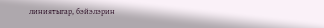линиятыгар, бэйэлэрин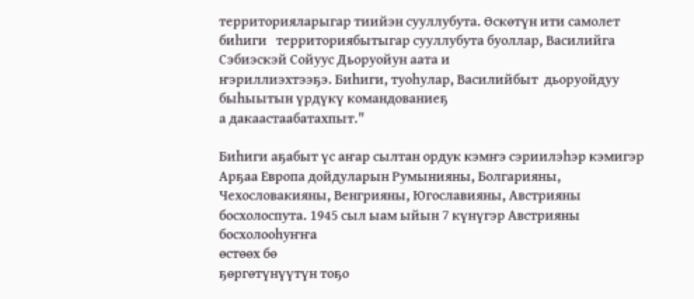территорияларыгар тиийэн сууллубута. Өскөтүн ити самолет биһиги   территориябытыгар сууллубута буоллар, Василийга Сэбиэскэй Сойуус Дьоруойун аата и
ҥэриллиэхтээҕэ. Биһиги, туоһулар, Василийбыт  дьоруойдуу  быһыытын үрдүкү командованиеҕ
а дакаастаабатахпыт."

Биһиги аҕабыт үс аҥар сылтан ордук кэмҥэ сэриилэһэр кэмигэр Арҕаа Европа дойдуларын Румынияны, Болгарияны, Чехословакияны, Венгрияны, Югославияны, Австрияны босхолоспута. 1945 сыл ыам ыйын 7 күнүгэр Австрияны босхолооһуҥҥа
өстөөх бө
ҕөргөтүнүүтүн тоҕо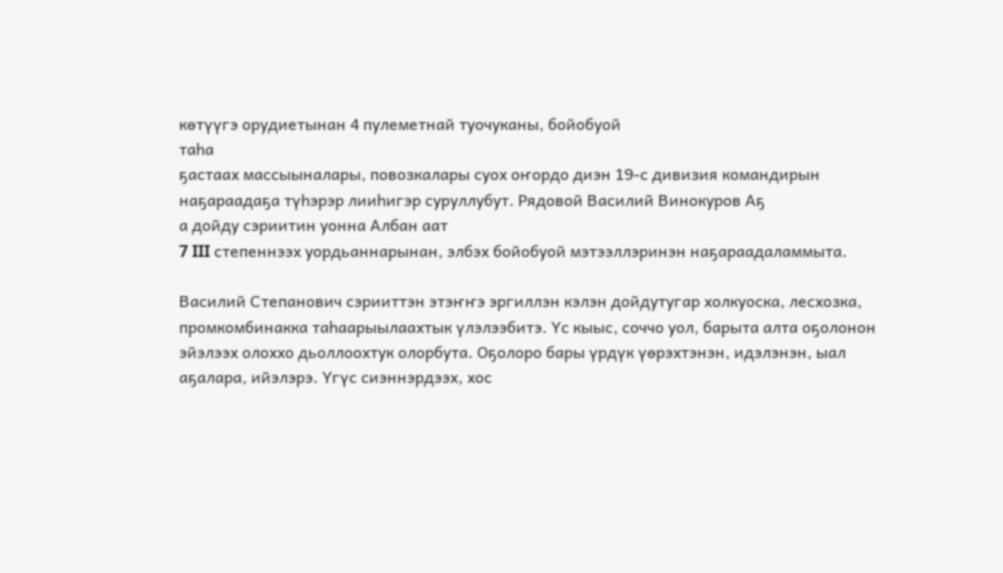көтүүгэ орудиетынан 4 пулеметнай туочуканы, бойобуой
таһа
ҕастаах массыыналары, повозкалары суох оҥордо диэн 19-с дивизия командирын наҕараадаҕа түһэрэр лииһигэр суруллубут. Рядовой Василий Винокуров Аҕ
а дойду сэриитин уонна Албан аат
7 III степеннээх уордьаннарынан, элбэх бойобуой мэтээллэринэн наҕараадаламмыта.

Василий Степанович сэрииттэн этэҥҥэ эргиллэн кэлэн дойдутугар холкуоска, лесхозка, промкомбинакка таһаарыылаахтык үлэлээбитэ. Үс кыыс, соччо уол, барыта алта оҕолонон эйэлээх олоххо дьоллоохтук олорбута. Оҕолоро бары үрдүк үөрэхтэнэн, идэлэнэн, ыал аҕалара, ийэлэрэ. Үгүс сиэннэрдээх, хос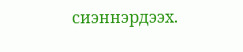сиэннэрдээх.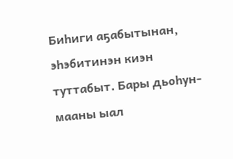Биһиги аҕабытынан, эһэбитинэн киэн туттабыт. Бары дьоһун-мааны ыал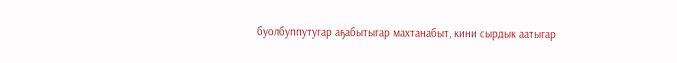буолбуппутугар аҕабытыгар махтанабыт, кини сырдык аатыгар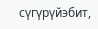сүгүрүйэбит,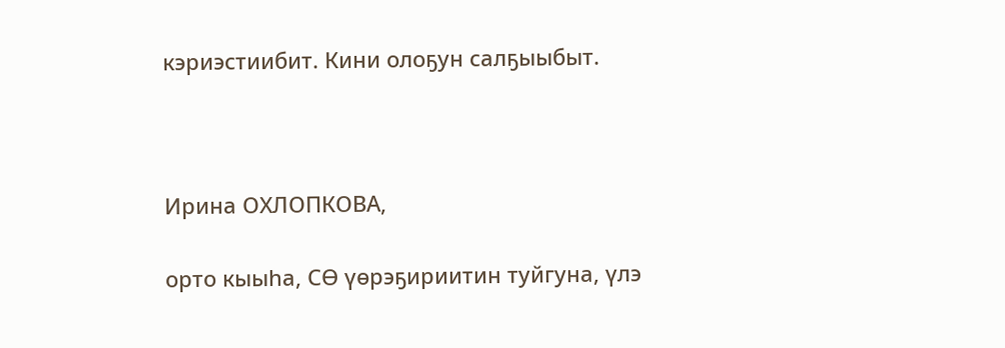кэриэстиибит. Кини олоҕун салҕыыбыт.



Ирина ОХЛОПКОВА,

орто кыыһа, СӨ үөрэҕириитин туйгуна, үлэ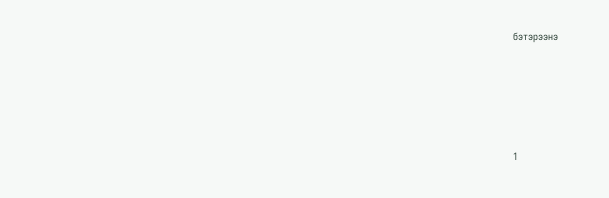бэтэрээнэ





1